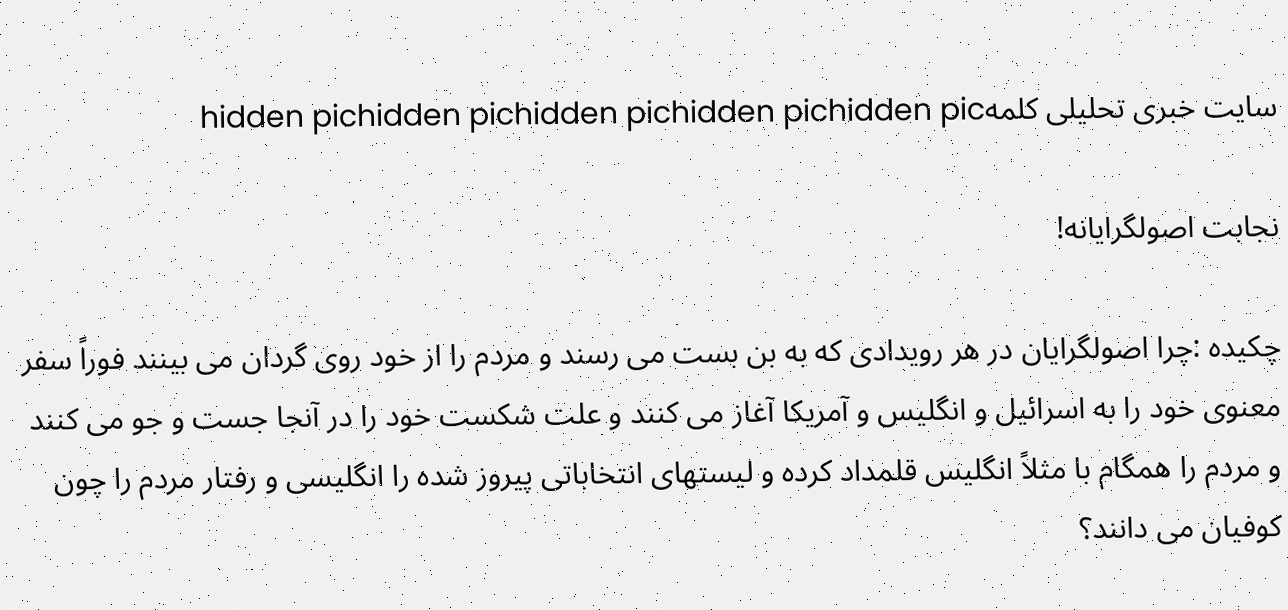سایت خبری تحلیلی کلمهhidden pichidden pichidden pichidden pichidden pic

نجابت اصولگرایانه!

چکیده :چرا اصولگرایان در هر رویدادی که به بن بست می رسند و مردم را از خود روی گردان می بینند فوراً سفر معنوی خود را به اسرائیل و انگلیس و آمریکا آغاز می کنند و علت شکست خود را در آنجا جست و جو می کنند و مردم را همگام با مثلاً انگلیس قلمداد کرده و لیستهای انتخاباتی پیروز شده را انگلیسی و رفتار مردم را چون کوفیان می دانند؟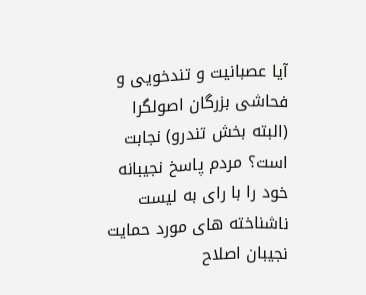آیا عصبانیت و تندخویی و فحاشی بزرگان اصولگرا (البته بخش تندرو) نجابت است؟ مردم پاسخ نجیبانه خود را با رای به لیست ناشناخته های مورد حمایت نجیبان اصلاح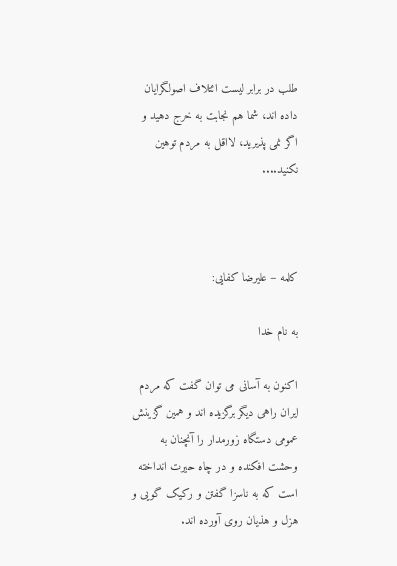طلب در برابر لیست ائتلاف اصولگرایان داده اند، شما هم نجابت به خرج دهید و اگر نمی پذیرید، لااقل به مردم توهین نکنید....



کلمه – علیرضا کفایی:

به نام خدا

اکنون به آسانی می توان گفت که مردم ایران راهی دیگر برگزیده اند و همین گزینش عمومی دستگاه زورمدار را آنچنان به وحشت افکنده و در چاه حیرت انداخته است که به ناسزا گفتن و رکیک گویی و هزل و هذیان روی آورده اند.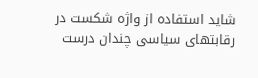شاید استفاده از واژه شکست در رقابتهای سیاسی چندان درست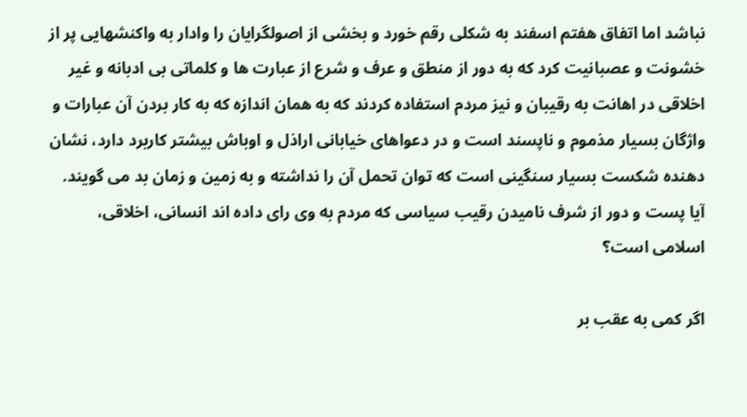نباشد اما اتفاق هفتم اسفند به شکلی رقم خورد و بخشی از اصولگرایان را وادار به واکنشهایی پر از خشونت و عصبانیت کرد که به دور از منطق و عرف و شرع از عبارت ها و کلماتی بی ادبانه و غیر اخلاقی در اهانت به رقیبان و نیز مردم استفاده کردند که به همان اندازه که به کار بردن آن عبارات و واژگان بسیار مذموم و ناپسند است و در دعواهای خیابانی اراذل و اوباش بیشتر کاربرد دارد، نشان دهنده شکست بسیار سنگینی است که توان تحمل آن را نداشته و به زمین و زمان بد می گویند. آیا پست و دور از شرف نامیدن رقیب سیاسی که مردم به وی رای داده اند انسانی، اخلاقی، اسلامی است؟

اگر کمی به عقب بر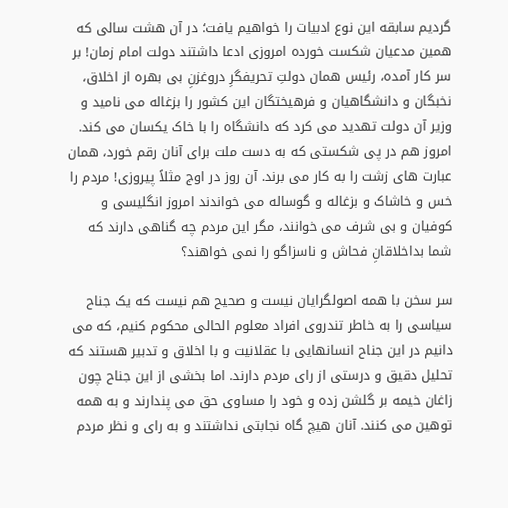گردیم سابقه این نوع ادبیات را خواهیم یافت؛ در آن هشت سالی که همین مدعیان شکست خورده امروزی ادعا داشتند دولت امام زمان! بر سر کار آمده، رئیس همان دولتِ تحریفگرِ دروغزنِ بی بهره از اخلاق، نخبگان و دانشگاهیان و فرهیختگان این کشور را بزغاله می نامید و وزیر آن دولت تهدید می کرد که دانشگاه را با خاک یکسان می کند. امروز هم در پی شکستی که به دست ملت برای آنان رقم خورد، همان عبارت های زشت را به کار می برند. آن روز در اوج مثلاً پیروزی! مردم را خس و خاشاک و بزغاله و گوساله می خواندند امروز انگلیسی و کوفیان و بی شرف می خوانند، مگر این مردم چه گناهی دارند که شما بداخلاقانِ فحاش و ناسزاگو را نمی خواهند؟

سر سخن با همه اصولگرایان نیست و صحیح هم نیست که یک جناح سیاسی را به خاطر تندروی افراد معلوم الحالی محکوم کنیم، که می دانیم در این جناح انسانهایی با عقلانیت و با اخلاق و تدبیر هستند که تحلیل دقیق و درستی از رای مردم دارند. اما بخشی از این جناح چون زاغان خیمه بر گلشن زده و خود را مساوی حق می پندارند و به همه توهین می کنند. آنان هیچ گاه نجابتی نداشتند و به رای و نظر مردم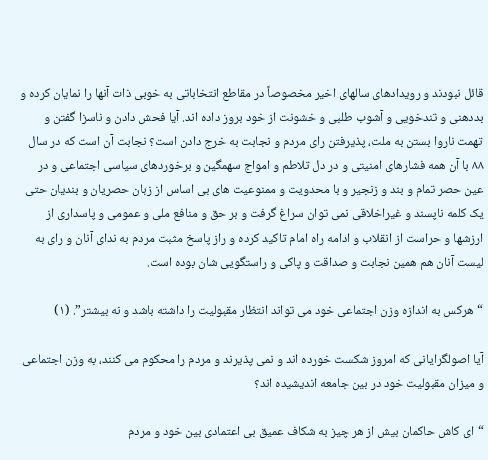قائل نبودند و رویدادهای سالهای اخیر مخصوصاً در مقاطع انتخاباتی به خوبی ذات آنها را نمایان کرده و بددهنی و تندخویی و آشوب طلبی و خشونت از خود بروز داده اند. آیا فحش دادن و ناسزا گفتن و تهمت ناروا بستن به ملت، پذیرفتن رای مردم و نجابت به خرج دادن است؟ نجابت آن است که در سال ۸۸ با آن همه فشارهای امنیتی و در دل تلاطم و امواج سهمگین و برخوردهای سیاسی اجتماعی و در عین حصر تمام و بند و زنجیر و با محدویت و ممنوعیت های بی اساس از زبان حصریان و بندیان حتی یک کلمه ناپسند و غیراخلاقی نمی توان سراغ گرفت و بر حق و منافع ملی و عمومی و پاسداری از ارزشها و حراست از انقلاب و ادامه راه امام تاکید کرده و راز پاسخ مثبت مردم به ندای آنان و رای به لیست آنان هم همین نجابت و صداقت و پاکی و راستگویی شان بوده است.

“هرکس به اندازه وزن اجتماعی خود می تواند انتظار مقبولیت را داشته باشد و نه بیشتر”. (۱)

آیا اصولگرایانی که امروز شکست خورده اند و نمی پذیرند و مردم را محکوم می کنند، به وزن اجتماعی و میزان مقبولیت خود در بین جامعه اندیشیده اند؟

“ای کاش حاکمان بیش از هر چیز به شکاف عمیق بی اعتمادی بین خود و مردم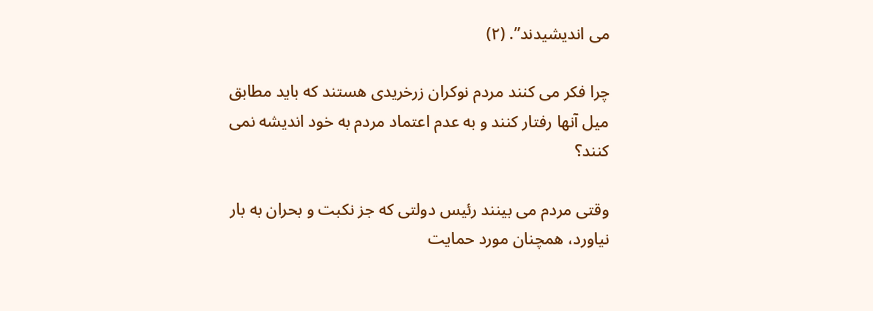می اندیشیدند”. (۲)

چرا فکر می کنند مردم نوکران زرخریدی هستند که باید مطابق میل آنها رفتار کنند و به عدم اعتماد مردم به خود اندیشه نمی کنند؟

وقتی مردم می بینند رئیس دولتی که جز نکبت و بحران به بار نیاورد، همچنان مورد حمایت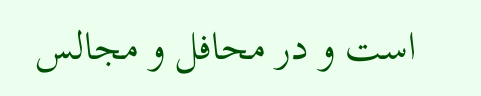است و در محافل و مجالس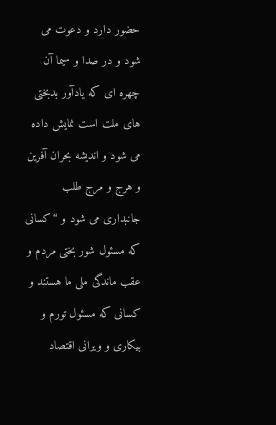حضور دارد و دعوت می شود و در صدا و سیما آن چهره ای که یادآور بدبختی های ملت است نمایش داده می شود و اندیشه بحران آفرین و هرج و مرج طلب جانبداری می شود و “کسانی که مسئول شور بختی مردم و عقب ماندگی ملی ما هستند و کسانی که مسئول تورم و بیکاری و ویرانی اقتصاد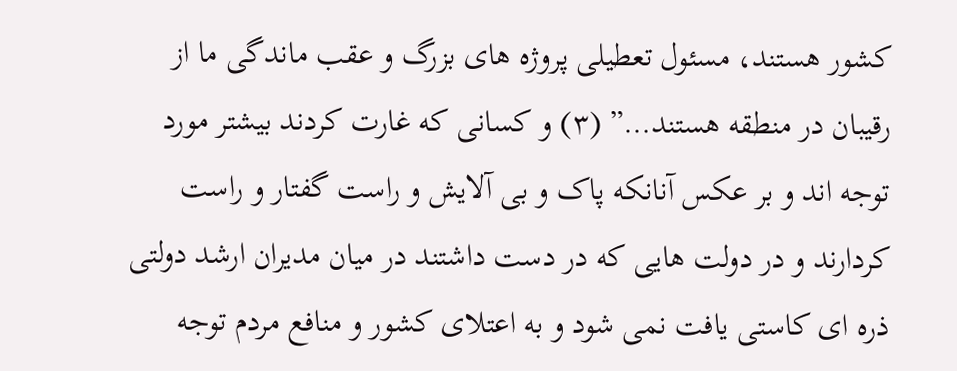کشور هستند، مسئول تعطیلی پروژه های بزرگ و عقب ماندگی ما از رقیبان در منطقه هستند…” (۳) و کسانی که غارت کردند بیشتر مورد توجه اند و بر عکس آنانکه پاک و بی آلایش و راست گفتار و راست کردارند و در دولت هایی که در دست داشتند در میان مدیران ارشد دولتی ذره ای کاستی یافت نمی شود و به اعتلای کشور و منافع مردم توجه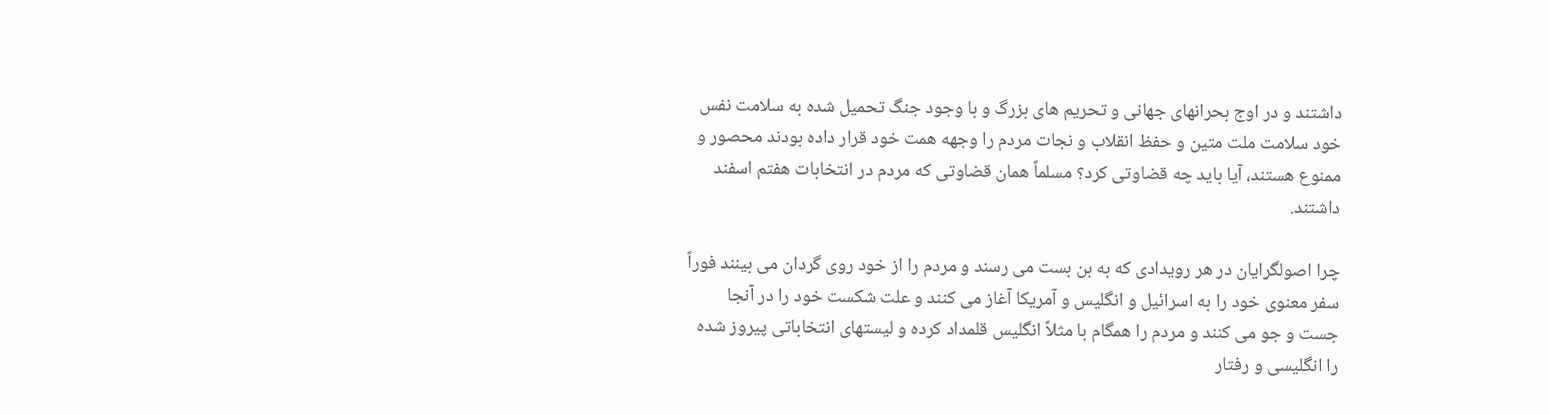داشتند و در اوج بحرانهای جهانی و تحریم های بزرگ و با وجود جنگ تحمیل شده به سلامت نفس خود سلامت ملت متین و حفظ انقلاب و نجات مردم را وجهه همت خود قرار داده بودند محصور و ممنوع هستند، آیا باید چه قضاوتی کرد؟ مسلماً همان قضاوتی که مردم در انتخابات هفتم اسفند داشتند.

چرا اصولگرایان در هر رویدادی که به بن بست می رسند و مردم را از خود روی گردان می بینند فوراً سفر معنوی خود را به اسرائیل و انگلیس و آمریکا آغاز می کنند و علت شکست خود را در آنجا جست و جو می کنند و مردم را همگام با مثلاً انگلیس قلمداد کرده و لیستهای انتخاباتی پیروز شده را انگلیسی و رفتار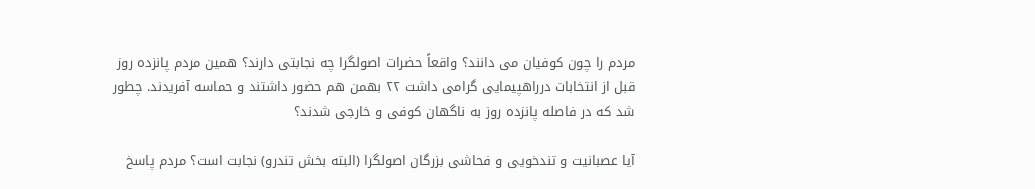مردم را چون کوفیان می دانند؟ واقعاً حضرات اصولگرا چه نجابتی دارند؟ همین مردم پانزده روز قبل از انتخابات درراهپیمایی گرامی داشت ۲۲ بهمن هم حضور داشتند و حماسه آفریدند. چطور شد که در فاصله پانزده روز به ناگهان کوفی و خارجی شدند؟

آیا عصبانیت و تندخویی و فحاشی بزرگان اصولگرا (البته بخش تندرو) نجابت است؟ مردم پاسخ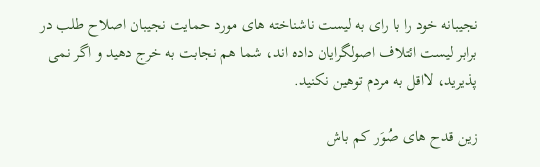نجیبانه خود را با رای به لیست ناشناخته های مورد حمایت نجیبان اصلاح طلب در برابر لیست ائتلاف اصولگرایان داده اند، شما هم نجابت به خرج دهید و اگر نمی پذیرید، لااقل به مردم توهین نکنید.

زین قدح های صُوَر کم باش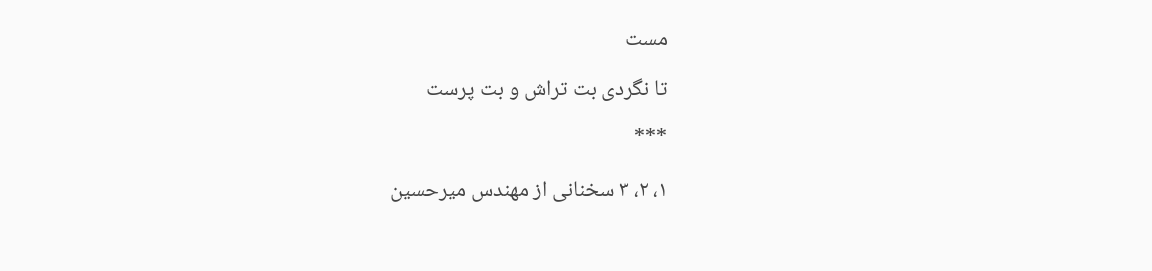مست

تا نگردی بت تراش و بت پرست

***

۱، ۲، ۳ سخنانی از مهندس میرحسین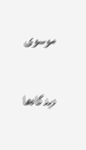موسوی


دیدگاه‌ها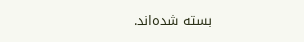بسته شده‌اند.